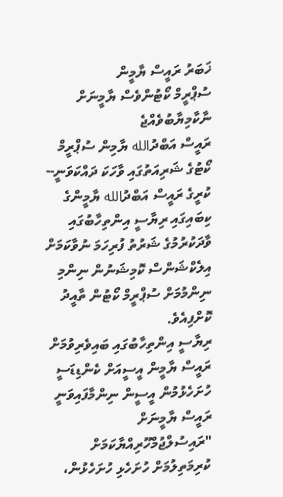ޚަބަރު ރައީސް ޔާމީން
ސުޕްރީމް ކޯޓުންވެސް ޔާމީނަށް ނާކާމިޔާބުވެއްޖެ
ރައީސް އަބްދުالله ޔާމިން ސުޕްރީމް ކޯޓުގެ ޝަރިއަތުގައި ވާހަކަ ދައްކަވަނީ--
ކުރީގެ ރައީސް އަބްދުالله ޔާމީންގެ ކިބައިގައި ރިޔާސީ އިންތިހާބުގައި ވާދަކުރުމުގެ ޝަރުތު ފުރިހަމަ ނުވާކަމަށް އިލެކްޝަންސް ކޮމިޝަނުން ނިންމި ނިންމުމަށް ސުޕްރީމް ކޯޓުން ތާއީދު ކޮށްފިއެވެ.
ރިޔާސީ އިންތިހާބުގައި ބައިވެރިވުމަށް ރައީސް ޔާމީން އީސީއަށް ކެންޑިޑަސީ ހުށަހެޅުމުން އީސީން ނިންމާފައިވަނީ ރައީސް ޔާމީނަށް "ރައިސުލްޖުމްހޫރިއްޔާކަމަށް ކުރިމަތިލުމަށް ހުށަހެޅި ހުށަހެޅުން،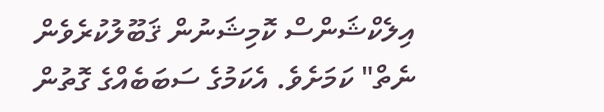އިލެކްޝަންސް ކޮމިޝަނުން ޤަބޫލުކުރެވެން ނެތް" ކަމަށެވެ. އެކަމުގެ ސަބަބެއްގެ ގޮތުން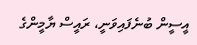އީސީން ބުނެފައިވަނީ، ރައީސް ޔާމީންގެ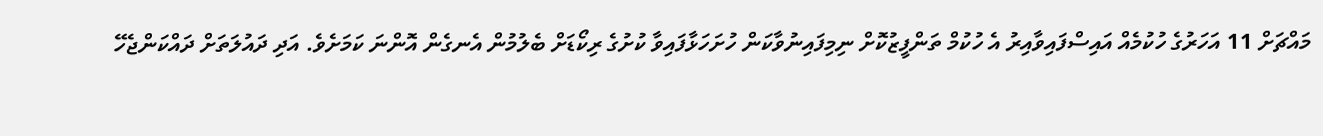މައްޗަށް 11 އަހަރުގެ ހުކުމެއް އައިސްފައިވާއިރު އެ ހުކުމް ތަންފީޒުކޮށް ނިމިފައިނުވާކަން ހުށަހަޅާފައިވާ ކުށުގެ ރިކޯޑަށް ބެލުމުން އެނގެން އޮންނަ ކަމަށެވެ. އަދި ދައުލަތަށް ދައްކަންޖެހޭ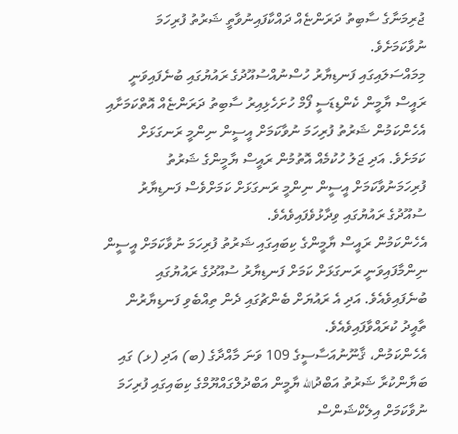ޖުރިމަނާގެ ސާބިތު ދަރަންޏެއް ދައްކާފައިނުވާތީ ޝަރުތު ފުރިހަމަ ނުވާކަމަށެވެ.
މިމައްސަލައިގައި ފަނޑިޔާރު ހުސްނުއްސުއޫދުގެ ރައުޔުގައި ބުނެފައިވަނީ ރައީސް ޔާމީން ކެންޑިޑަސީ ފޯމް ހުށަހެޅިއިރު ސާބިތު ދަރަންޏެއް އޮތްކަމަށާއި އެހެންކަމުން ޝަރުތު ފުރިހަމަ ނުވާކަމަށް އީސީން ނިންމީ ރަނގަޅަށް ކަމަށެވެ. އަދި ޖަލު ހުކުމެއް އޮތުމުން ރައީސް ޔާމީންގެ ޝަރުތު ފުރިހަމަނުވާކަމަށް އީސީން ނިންމީ ރަނގަޅަށް ކަމަށްވެސް ފަނޑިޔާރު ސުއޫދުގެ ރައުޔުގައި ވިދާޅުވެފައިވެއެވެ.
އެހެންކަމުން ރައީސް ޔާމީންގެ ކިބައިގައި ޝަރުތު ފުރިހަމަ ނުވާކަމަށް އީސީން ނިންމާފައިވަނީ ރަނގަޅަށް ކަމަށް ފަނޑިޔާރު ސުއޫދުގެ ރައުޔުގައި ބުނެފައިވެއެވެ. އަދި އެ ރައުޔަށް ބެންޗުގައި ދެން ތިއްބެވި ފަނޑިޔާރުން ތާއީދު ކުރައްވާފައިވެއެވެ.
އެހެންކަމުން، ޤާނޫނުއަސާސީގެ 109 ވަނަ މާއްދާގެ (ބ) އަދި (ޅ) ގައި ބަޔާންކުރާ ޝަރުތު އަބްދުالله ޔާމީން އަބްދުލްގައްޔޫމްގެ ކިބައިގައި ފުރިހަމަ ނުވާކަމަށް އިލެކްޝަންސް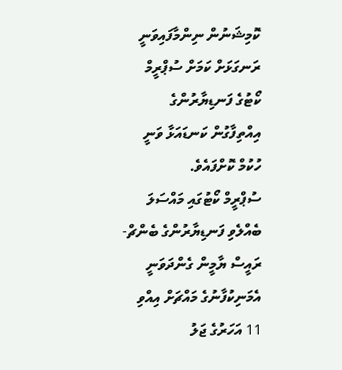ކޮމިޝަނުން ނިންމާފައިވަނީ ރަނގަޅަށް ކަމަށް ސުޕްރީމް ކޯޓުގެ ފަނޑިޔާރުންގެ އިއްތިފާގުން ކަނޑައަޅާ ވަނީ ހުކުމް ކޮށްފައެވެ.
ސުޕްރީމް ކޯޓުގައި މައްސަލަ ބެއްލެވި ފަނޑިޔާރުންގެ ބެންޗް-
ރައީސް ޔާމީން ގެންދަވަނީ އެމަނިކުފާނުގެ މައްޗަށް އިއްވި 11 އަހަރުގެ ޖަލު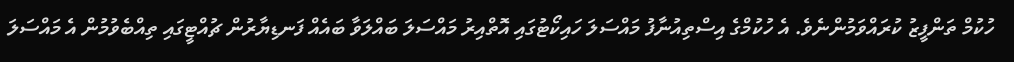ހުކުމް ތަންފީޒު ކުރައްވަމުންނެވެ. އެ ހުކުމްގެ އިސްތިއުނާފު މައްސަލަ ހައިކޯޓުގައި އޮތްއިރު މައްސަލަ ބައްލަވާ ބައެއް ފަނޑިޔާރުން ޗުއްޓީގައި ތިއްބެވުމުން އެ މައްސަލަ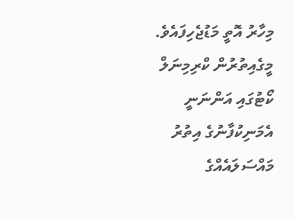މިހާރު އޮތީ މަޑުޖެހިފައެވެ. މީގެއިތުރުން ކްރިމިނަލް ކޯޓުގައި އަންނަނީ އެމަނިކުފާނުގެ އިތުރު މައްސަލައެއްގެ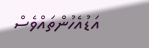އަޑުއެހުންތައްވެސް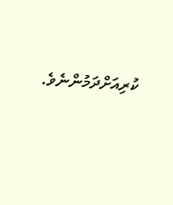ކުރިއަށްދަމުންނެވެ.